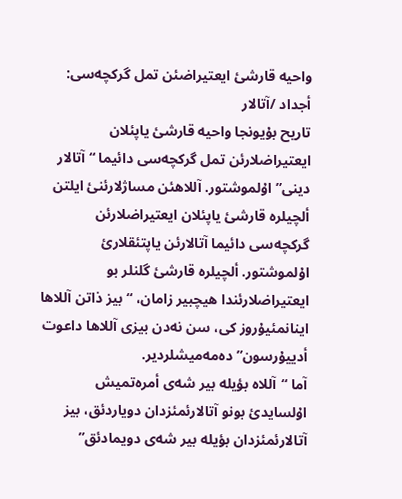واحیە قارشئ ایعتیراضئن تمل گرکچەسی:
أجداد /آتالار
تاریح بۇیونجا واحیە قارشئ یاپئلان ایعتیراضلارئن تمل گرکچەسی دائیما “آتالار دینی” اۇلموشتور. آللاهئن مساژلارئنئ ایلتن ألچیلرە قارشئ یاپئلان ایعتیراضلارئن گرکچەسی دائیما آتالارئن یاپتئقلارئ اۇلموشتور. ألچیلرە قارشئ گلنلر بو ایعتیراضلارئندا هیچبیر زامان، “بیز ذاتن آللاها اینانمئیۇروز کی، سن نەدن بیزی آللاها داعوت أدییۇرسون” دەمەمیشلردیر.
آما “آللاە بؤیلە بیر شەی أمرەتمیش اۇلسایدئ بونو آتالارئمئزدان دویاردئق، بیز آتالارئمئزدان بؤیلە بیر شەی دویمادئق”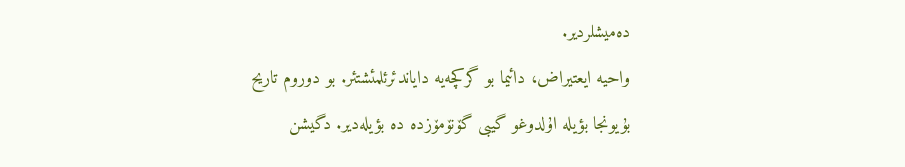دەمیشلردیر.
واحیە ایعتیراض، دائیما بو گرکچەیە دایاندئرئلمئشتئر. بو دوروم تاریح بۇیونجا بؤیلە اۇلدوغو گیبی گۆنۆمۆزدە دە بؤیلەدیر. دگیشن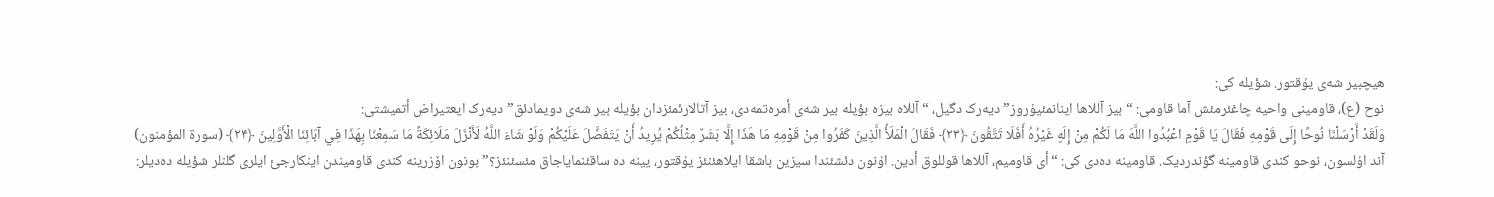هیچبیر شەی یۇقتور. شؤیلە کی:
نوح (ع)، قاومینی واحیە چاغئرمئش آما قاومی: “بیز آللاها اینانمئیۇروز” دیەرک دگیل، “آللاە بیزە بؤیلە بیر شەی أمرەتمەدی، بیز آتالارئمئزدان بؤیلە بیر شەی دویمادئق” دیەرک ایعتیراض أتمیشتی:
وَلَقَدْ أَرْسَلْنَا نُوحًا إِلَى قَوْمِهِ فَقَالَ يَا قَوْمِ اعْبُدُوا اللَّهَ مَا لَكُمْ مِنْ إِلَهٍ غَيْرُهُ أَفَلَا تَتَّقُونَ ﴿۲۳﴾ فَقَالَ الْمَلَأُ الَّذِينَ كَفَرُوا مِنْ قَوْمِهِ مَا هَذَا إِلَّا بَشَرٌ مِثْلُكُمْ يُرِيدُ أَنْ يَتَفَضَّلَ عَلَيْكُمْ وَلَوْ شَاءَ اللَّهُ لَأَنْزَلَ مَلَائِكَةً مَا سَمِعْنَا بِهَذَا فِي آبَائِنَا الْأَوَّلِينَ ﴿۲۴﴾ (سورة المؤمنون)
آند اۇلسون، نوحو کندی قاومینە گؤندردیک. قاومینە دەدی کی: “أی قاومیم، آللاها قوللوق أدین. اۇنون دئشئندا سیزین باشقا ایلاهئنئز یۇقتور، یینە دە ساقئنمایاجاق مئسئنئز؟” بونون اۆزرینە کندی قاومیندن اینکارجئ ایلری گلنلر شؤیلە دەدیلر: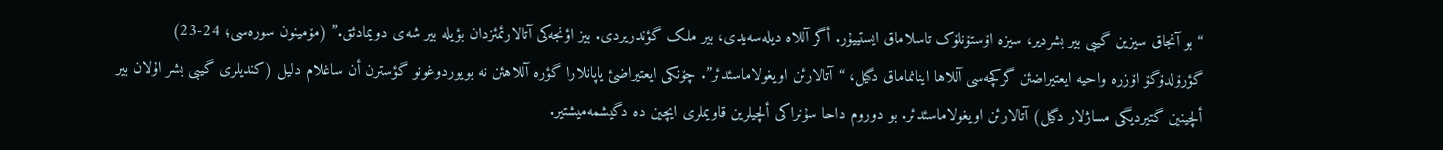“بو آنجاق سیزین گیبی بیر بشردیر، سیزە اۆستۆنلۆک تاسلاماق ایستییۇر. أگر آللاە دیلەسەیدی، بیر ملک گؤندریردی. بیز اؤنجەکی آتالارئمئزدان بؤیلە بیر شەی دویمادئق.” (مۆمینون سورەسی؛ 24-23)
گؤرۆلدۆگۆ اۆزرە واحیە ایعتیراضئن گرکچەسی آللاها اینانماماق دگیل، “آتالارئن اویغولاماسئدئر”. چۆنکی ایعتیراضئ یاپانلارا گؤرە آللاهئن نە بویوردوغونو گؤسترن أن ساغلام دلیل (کندیلری گیبی بشر اۇلان بیر ألچینین گتیردیگی مساژلار دگیل) آتالارئن اویغولاماسئدئر. بو دوروم داحا سۇنراکی ألچیلرین قاویملری ایچین دە دگیشمەمیشتیر.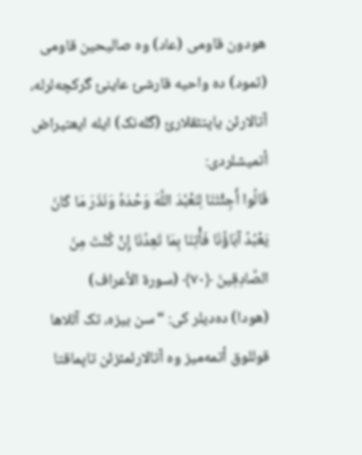هودون قاومی (عاد) وە صالیحین قاومی (ثمود) دە واحیە قارشئ عاینئ گرکچەلرلە، آتالارئن یاپتئقلارئ (گلەنک) ایلە ایعتیراض أتمیشلردی:
قَالُوا أَجِئْتَنَا لِنَعْبُدَ اللَّهَ وَحْدَهُ وَنَذَرَ مَا كَانَ يَعْبُدُ آبَاؤُنَا فَأْتِنَا بِمَا تَعِدُنَا إِنْ كُنْتَ مِنَ الصَّادِقِينَ ﴿۷۰﴾ (سورة الأعراف)
(هودا) دەدیلر کی: “سن بیزە، تک آللاها قوللوق أتمەمیز وە آتالارئمئزئن تاپماقتا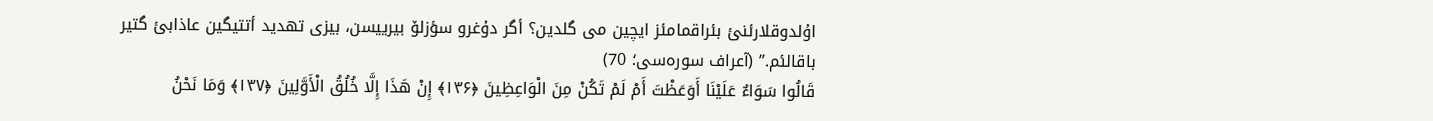اۇلدوقلارئنئ بئراقمامئز ایچین می گلدین؟ أگر دۇغرو سؤزلۆ بیرییسن، بیزی تهدید أتتیگین عاذابئ گتیر باقالئم.” (آعراف سورەسی؛ 70)
قَالُوا سَوَاءٌ عَلَيْنَا أَوَعَظْتَ أَمْ لَمْ تَكُنْ مِنَ الْوَاعِظِينَ ﴿۱۳۶﴾ إِنْ هَذَا إِلَّا خُلُقُ الْأَوَّلِينَ ﴿۱۳۷﴾ وَمَا نَحْنُ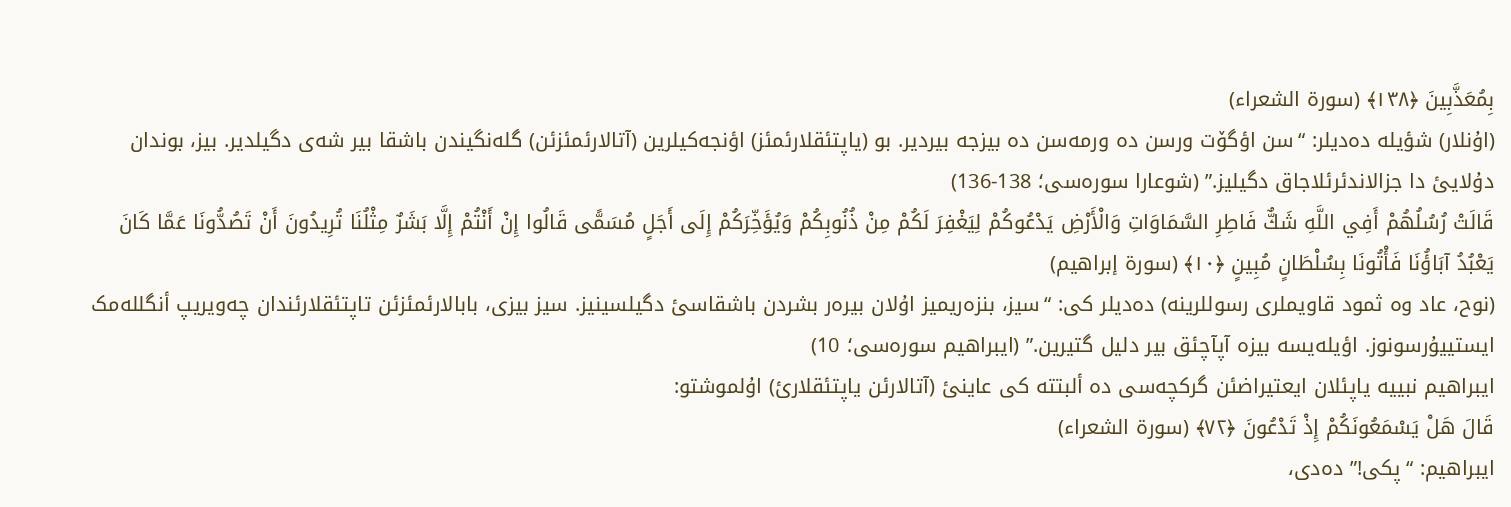بِمُعَذَّبِينَ ﴿۱۳۸﴾ (سورة الشعراء)
(اۇنلار) شؤیلە دەدیلر: “سن اؤگۆت ورسن دە ورمەسن دە بیزجە بیردیر. بو (یاپتئقلارئمئز) اؤنجەکیلرین (آتالارئمئزئن) گلەنگیندن باشقا بیر شەی دگیلدیر. بیز، بوندان دۇلایئ دا جزالاندئرئلاجاق دگیلیز.” (شوعارا سورەسی؛ 138-136)
قَالَتْ رُسُلُهُمْ أَفِي اللَّهِ شَكٌّ فَاطِرِ السَّمَاوَاتِ وَالْأَرْضِ يَدْعُوكُمْ لِيَغْفِرَ لَكُمْ مِنْ ذُنُوبِكُمْ وَيُؤَخِّرَكُمْ إِلَى أَجَلٍ مُسَمًّى قَالُوا إِنْ أَنْتُمْ إِلَّا بَشَرٌ مِثْلُنَا تُرِيدُونَ أَنْ تَصُدُّونَا عَمَّا كَانَ يَعْبُدُ آبَاؤُنَا فَأْتُونَا بِسُلْطَانٍ مُبِينٍ ﴿۱۰﴾ (سورة إبراهیم)
(نوح، عاد وە ثمود قاویملری رسوللرینە) دەدیلر کی: “سیز، بنزەریمیز اۇلان بیرەر بشردن باشقاسئ دگیلسینیز. سیز بیزی، بابالارئمئزئن تاپتئقلارئندان چەویریپ أنگللەمک ایستییۇرسونوز. اؤیلەیسە بیزە آپآچئق بیر دلیل گتیرین.” (ایبراهیم سورەسی؛ 10)
ایبراهیم نبییە یاپئلان ایعتیراضئن گرکچەسی دە ألبتتە کی عاینئ (آتالارئن یاپتئقلارئ) اۇلموشتو:
قَالَ هَلْ يَسْمَعُونَكُمْ إِذْ تَدْعُونَ ﴿۷۲﴾ (سورة الشعراء)
ایبراهیم: “پکی!” دەدی،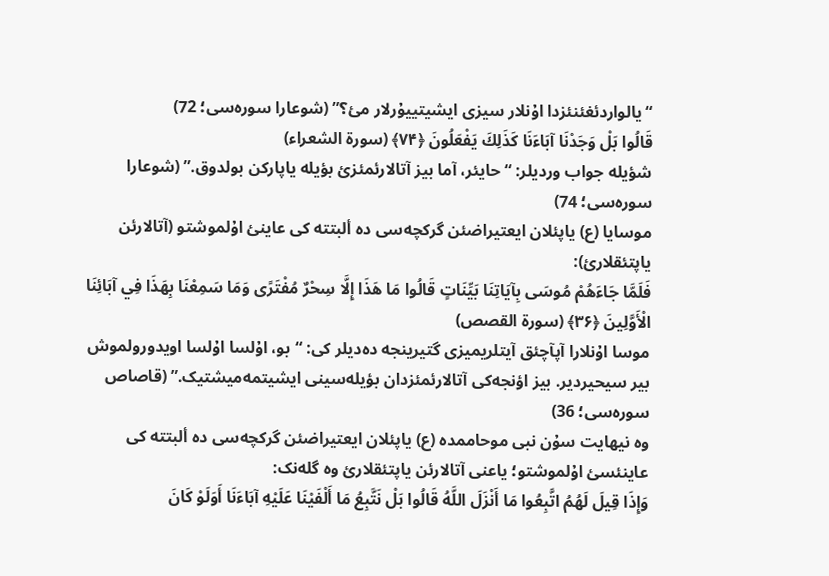“یالواردئغئنئزدا اۇنلار سیزی ایشیتییۇرلار مئ؟” (شوعارا سورەسی؛ 72)
قَالُوا بَلْ وَجَدْنَا آبَاءَنَا كَذَلِكَ يَفْعَلُونَ ﴿۷۴﴾ (سورة الشعراء)
شؤیلە جواب وردیلر: “حایئر، آما بیز آتالارئمئزئ بؤیلە یاپارکن بولدوق.” (شوعارا سورەسی؛ 74)
موسایا (ع) یاپئلان ایعتیراضئن گرکچەسی دە ألبتتە کی عاینئ اۇلموشتو (آتالارئن یاپتئقلارئ):
فَلَمَّا جَاءَهُمْ مُوسَى بِآيَاتِنَا بَيِّنَاتٍ قَالُوا مَا هَذَا إِلَّا سِحْرٌ مُفْتَرًى وَمَا سَمِعْنَا بِهَذَا فِي آبَائِنَا الْأَوَّلِينَ ﴿۳۶﴾ (سورة القصص)
موسا اۇنلارا آپآچئق آیتلریمیزی گتیرینجە دەدیلر کی: “بو، اۇلسا اۇلسا اویدورولموش بیر سیحیردیر. بیز اؤنجەکی آتالارئمئزدان بؤیلەسینی ایشیتمەمیشتیک.” (قاصاص سورەسی؛ 36)
وە نیهایت سۇن نبی موحاممدە (ع) یاپئلان ایعتیراضئن گرکچەسی دە ألبتتە کی عاینئسئ اۇلموشتو؛ یاعنی آتالارئن یاپتئقلارئ وە گلەنک:
وَإِذَا قِيلَ لَهُمُ اتَّبِعُوا مَا أَنْزَلَ اللَّهُ قَالُوا بَلْ نَتَّبِعُ مَا أَلْفَيْنَا عَلَيْهِ آبَاءَنَا أَوَلَوْ كَانَ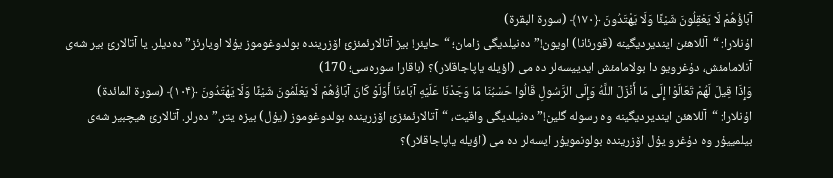آبَاؤُهُمْ لَا يَعْقِلُونَ شَيْئًا وَلَا يَهْتَدُونَ ﴿۱۷۰﴾ (سورة البقرة)
اۇنلارا: “آللاهئن ایندیردیگینە (قورئانا) اویون!” دەنیلدیگی زامان؛ “حایئر! بیز آتالارئمئزئ اۆزریندە بولدوغوموز یۇلا اویارئز” دەدیلر. یا آتالارئ بیر شەی آنلامامئش، دۇغرویو دا بولامامئش ایدییسەلر دە می (اؤیلە یاپاجاقلار)؟ (باقارا سورەسی؛ 170)
وَإِذَا قِيلَ لَهُمْ تَعَالَوْا إِلَى مَا أَنْزَلَ اللَّهُ وَإِلَى الرَّسُولِ قَالُوا حَسْبُنَا مَا وَجَدْنَا عَلَيْهِ آبَاءَنَا أَوَلَوْ كَانَ آبَاؤُهُمْ لَا يَعْلَمُونَ شَيْئًا وَلَا يَهْتَدُونَ ﴿۱۰۴﴾ (سورة المائدة)
اۇنلارا: “آللاهئن ایندیردیگینە وە رسولە گلین!” دەنیلدیگی واقیت، “آتالارئمئزئ اۆزریندە بولدوغوموز (یۇل) بیزە یتر.” دەرلر. آتالارئ هیچبیر شەی بیلمییۇر وە دۇغرو یۇل اۆزریندە بولونمویۇر ایسەلر دە می (اؤیلە یاپاجاقلار)؟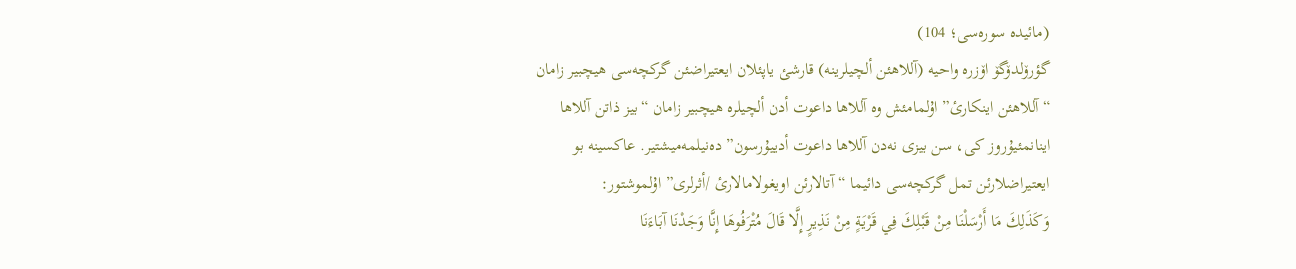(مائیدە سورەسی؛ 104)
گؤرۆلدۆگۆ اۆزرە واحیە (آللاهئن ألچیلرینە) قارشئ یاپئلان ایعتیراضئن گرکچەسی هیچبیر زامان “آللاهئن اینکارئ” اۇلمامئش وە آللاها داعوت أدن ألچیلرە هیچبیر زامان “بیز ذاتن آللاها اینانمئیۇروز کی، سن بیزی نەدن آللاها داعوت أدییۇرسون” دەنیلمەمیشتیر. عاکسینە بو ایعتیراضلارئن تمل گرکچەسی دائیما “آتالارئن اویغولامالارئ /أثرلری” اۇلموشتور:
وَكَذَلِكَ مَا أَرْسَلْنَا مِنْ قَبْلِكَ فِي قَرْيَةٍ مِنْ نَذِيرٍ إِلَّا قَالَ مُتْرَفُوهَا إِنَّا وَجَدْنَا آبَاءَنَا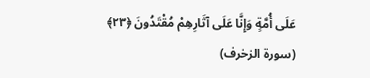عَلَى أُمَّةٍ وَإِنَّا عَلَى آثَارِهِمْ مُقْتَدُونَ ﴿۲۳﴾ (سورة الزخرف)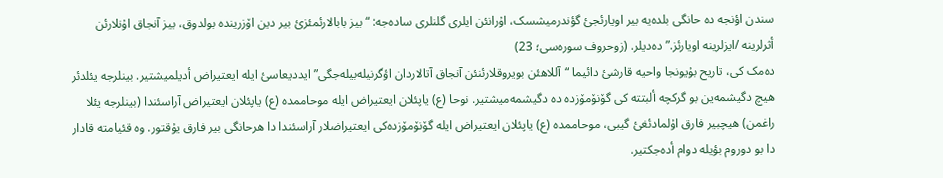سندن اؤنجە دە حانگی بلدەیە بیر اویارئجئ گؤندرمیشسک، اۇرانئن ایلری گلنلری سادەجە: “بیز بابالارئمئزئ بیر دین اۆزریندە بولدوق، بیز آنجاق اۇنلارئن أثرلرینە /ایزلرینە اویارئز.” دەدیلر. (زوحروف سورەسی؛ 23)
دەمک کی، تاریح بۇیونجا واحیە قارشئ دائیما “آللاهئن بویروقلارئنئن آنجاق آتالاردان اؤگرنیلەبیلەجگی” ایددیعاسئ ایلە ایعتیراض أدیلمیشتیر. بینلرجە یئلدئر هیچ دگیشمەین بو گرکچە ألبتتە کی گۆنۆمۆزدە دە دگیشمەمیشتیر. نوحا (ع) یاپئلان ایعتیراض ایلە موحاممدە (ع) یاپئلان ایعتیراض آراسئندا (بینلرجە یئلا راغمن) هیچبیر فارق اۇلمادئغئ گیبی، موحاممدە (ع) یاپئلان ایعتیراض ایلە گۆنۆمۆزدەکی ایعتیراضلار آراسئندا دا هرحانگی بیر فارق یۇقتور. وە قئیامتە قادار دا بو دوروم بؤیلە دوام أدەجکتیر.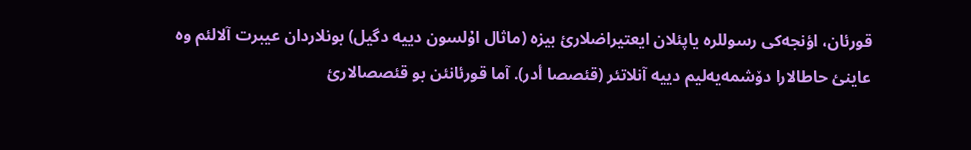قورئان، اؤنجەکی رسوللرە یاپئلان ایعتیراضلارئ بیزە (ماثال اۇلسون دییە دگیل) بونلاردان عیبرت آلالئم وە عاینئ حاطالارا دۆشمەیەلیم دییە آنلاتئر (قئصصا أدر). آما قورئانئن بو قئصصالارئ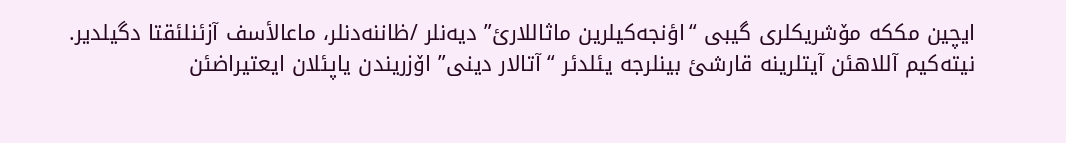ایچین مککە مۆشریکلری گیبی “اؤنجەکیلرین ماثاللارئ” دیەنلر /ظاننەدنلر، ماعالأسف آزئنلئقتا دگیلدیر.
نیتەکیم آللاهئن آیتلرینە قارشئ بینلرجە یئلدئر “آتالار دینی” اۆزریندن یاپئلان ایعتیراضئن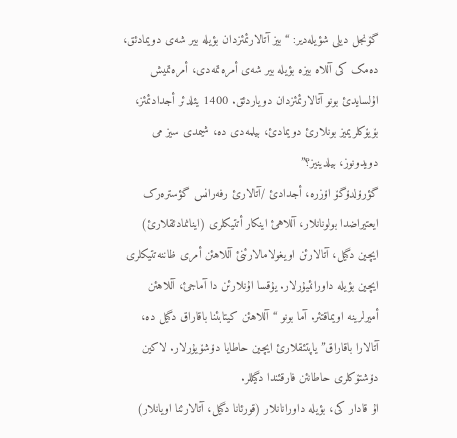گۆنجل دیلی شؤیلەدیر: “بیز آتالارئمئزدان بؤیلە بیر شەی دویمادئق، دەمک کی آللاە بیزە بؤیلە بیر شەی أمرەتمەدی، أمرەتمیش اۇلسایدئ بونو آتالارئمئزدان دویاردئق. 1400 یئلدئر أجدادئمئز، بۆیۆکلریمیز بونلارئ دویمادئ، بیلمەدی دە، شیمدی سیز می دویدونوز، بیلدینیز؟”
گؤرۆلدۆگۆ اۆزرە، أجدادئ /آتالارئ رفەرانس گؤسترەرک ایعتیراضدا بولونانلار، آللاهئ اینکار أتتیکلری (اینانمادئقلارئ) ایچین دگیل، آتالارئن اویغولامالارئنئ آللاهئن أمری ظاننەتتیکلری ایچین بؤیلە داورانئیۇرلار. یۇقسا اۇنلارئن دا آماجئ، آللاهئن أمیرلرینە اویماقتئر. آما بونو “آللاهئن کیتابئنا باقاراق دگیل دە، آتالارا باقاراق” یاپتئقلارئ ایچین حاطایا دۆشۆیۇرلار. لاکین دۆشتۆکلری حاطانئن فارقئندا دگیللر.
اۇ قادار کی، بؤیلە داورانانلار (قورئانا دگیل، آتالارئنا اویانلار)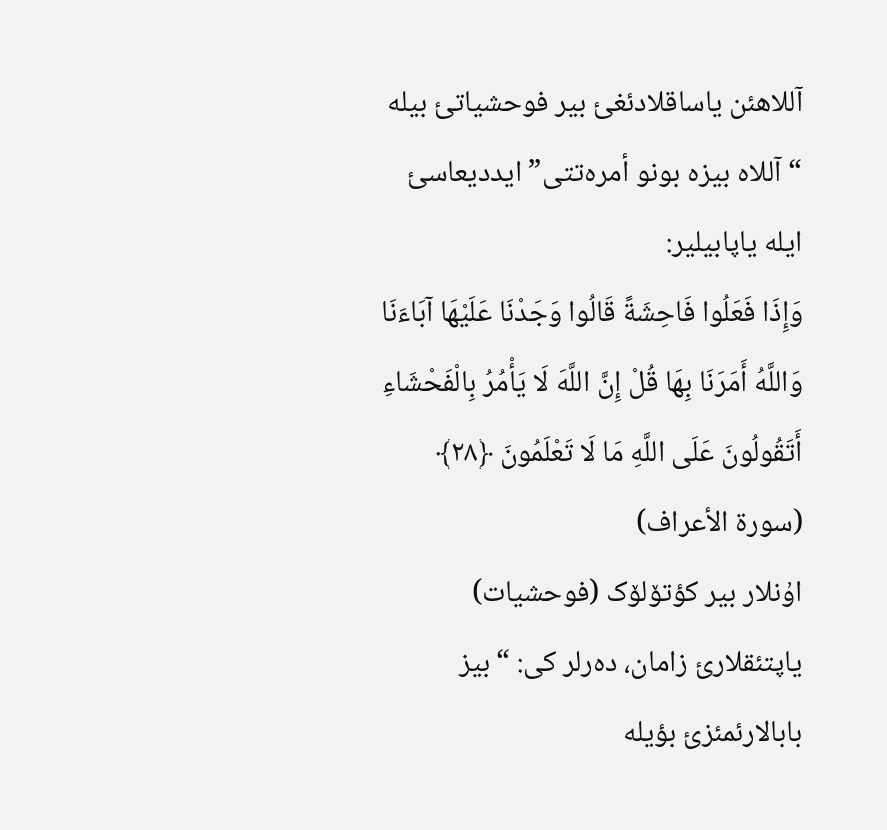آللاهئن یاساقلادئغئ بیر فوحشیاتئ بیلە “آللاە بیزە بونو أمرەتتی” ایددیعاسئ ایلە یاپابیلیر:
وَإِذَا فَعَلُوا فَاحِشَةً قَالُوا وَجَدْنَا عَلَيْهَا آبَاءَنَا وَاللَّهُ أَمَرَنَا بِهَا قُلْ إِنَّ اللَّهَ لَا يَأْمُرُ بِالْفَحْشَاءِ أَتَقُولُونَ عَلَى اللَّهِ مَا لَا تَعْلَمُونَ ﴿۲۸﴾ (سورة الأعراف)
اۇنلار بیر کؤتۆلۆک (فوحشیات) یاپتئقلارئ زامان، دەرلر کی: “بیز بابالارئمئزئ بؤیلە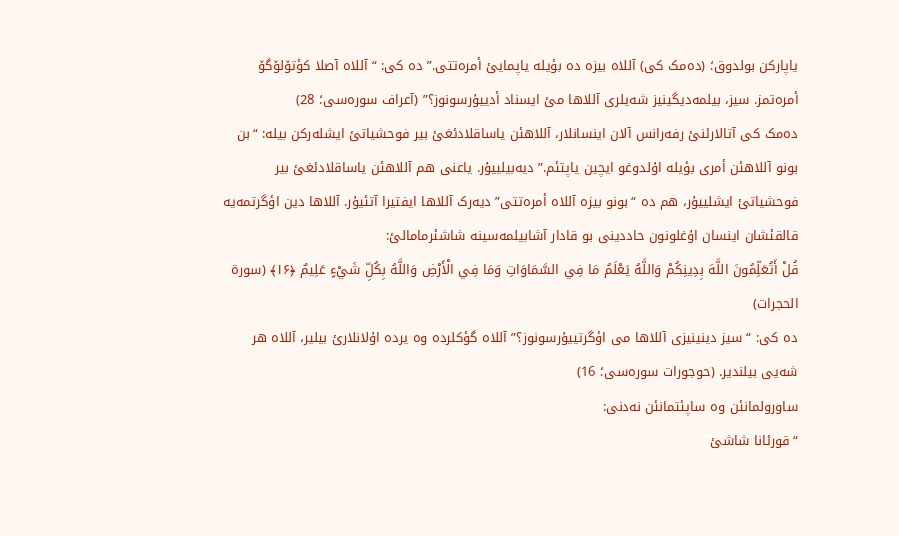یاپارکن بولدوق؛ (دەمک کی) آللاە بیزە دە بؤیلە یاپمایئ أمرەتتی.” دە کی: “آللاە آصلا کؤتۆلۆگۆ أمرەتمز. سیز، بیلمەدیگینیز شەیلری آللاها مئ ایسناد أدییۇرسونوز؟” (آعراف سورەسی؛ 28)
دەمک کی آتالارئنئ رفەرانس آلان اینسانلار، آللاهئن یاساقلادئغئ بیر فوحشیاتئ ایشلەرکن بیلە: “بن بونو آللاهئن أمری بؤیلە اۇلدوغو ایچین یاپتئم.” دیەبیلییۇر. یاعنی هم آللاهئن یاساقلادئغئ بیر فوحشیاتئ ایشلییۇر، هم دە “بونو بیزە آللاە أمرەتتی” دیەرک آللاها ایفتیرا آتئیۇر. آللاها دین اؤگرتمەیە قالقئشان اینسان اۇغلونون حاددینی بو قادار آشابیلمەسینە شاشئرمامالئ:
قُلْ أَتُعَلِّمُونَ اللَّهَ بِدِينِكُمْ وَاللَّهُ يَعْلَمُ مَا فِي السَّمَاوَاتِ وَمَا فِي الْأَرْضِ وَاللَّهُ بِكُلِّ شَيْءٍ عَلِيمٌ ﴿۱۶﴾ (سورة الحجرات)
دە کی: “سیز دینینیزی آللاها می اؤگرتییۇرسونوز؟” آللاە گؤکلردە وە یردە اۇلانلارئ بیلیر، آللاە هر شەیی بیلندیر. (حوجورات سورەسی؛ 16)
ساورولمانئن وە ساپئتمانئن نەدنی:
“قورئانا شاشئ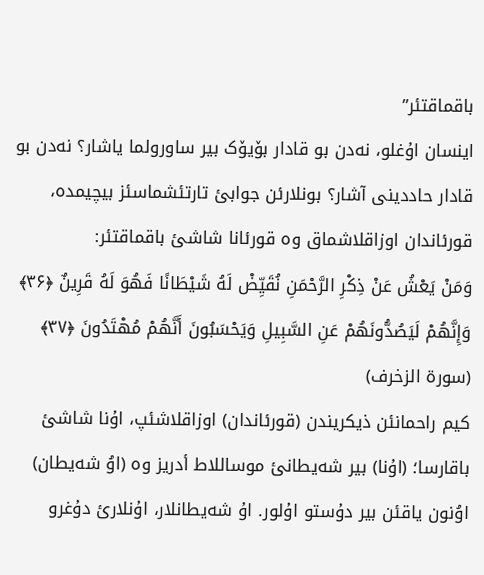باقماقتئر”
اینسان اۇغلو، نەدن بو قادار بۆیۆک بیر ساورولما یاشار؟ نەدن بو قادار حاددینی آشار؟ بونلارئن جوابئ تارتئشماسئز بیچیمدە، قورئاندان اوزاقلاشماق وە قورئانا شاشئ باقماقتئر:
وَمَنْ يَعْشُ عَنْ ذِكْرِ الرَّحْمَنِ نُقَيِّضْ لَهُ شَيْطَانًا فَهُوَ لَهُ قَرِينٌ ﴿۳۶﴾ وَإِنَّهُمْ لَيَصُدُّونَهُمْ عَنِ السَّبِيلِ وَيَحْسَبُونَ أَنَّهُمْ مُهْتَدُونَ ﴿۳۷﴾ (سورة الزخرف)
کیم راحمانئن ذیکریندن (قورئاندان) اوزاقلاشئپ، اۇنا شاشئ باقارسا؛ (اۇنا) بیر شەیطانئ موساللاط أدریز وە (اوُ شەیطان) اوُنون یاقئن بیر دۇستو اۇلور. اۇ شەیطانلار، اۇنلارئ دۇغرو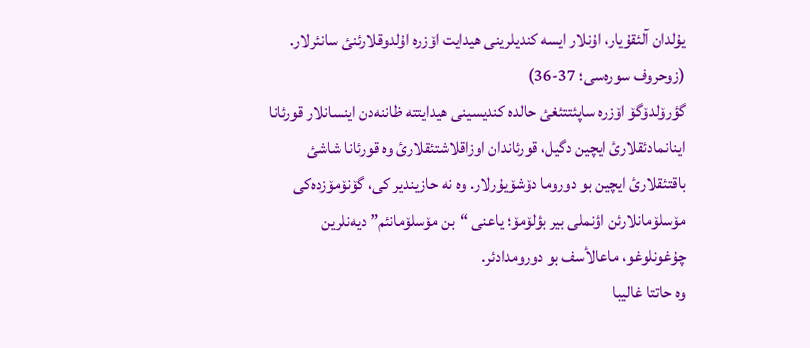یۇلدان آلئقۇیار، اۇنلار ایسە کندیلرینی هیدایت اۆزرە اۇلدوقلارئنئ سانئرلار. (زوحروف سورەسی؛ 37-36)
گؤرۆلدۆگۆ اۆزرە ساپئتتئغئ حالدە کندیسینی هیدایتتە ظاننەدن اینسانلار قورئانا اینانمادئقلارئ ایچین دگیل، قورئاندان اوزاقلاشتئقلارئ وە قورئانا شاشئ باقتئقلارئ ایچین بو دوروما دۆشۆیۇرلار. وە نە حازیندیر کی، گۆنۆمۆزدەکی مۆسلۆمانلارئن اؤنملی بیر بؤلۆمۆ؛ یاعنی “بن مۆسلۆمانئم” دیەنلرین چۇغونلوغو، ماعالأسف بو دورومدادئر.
وە حاتتا غالیبا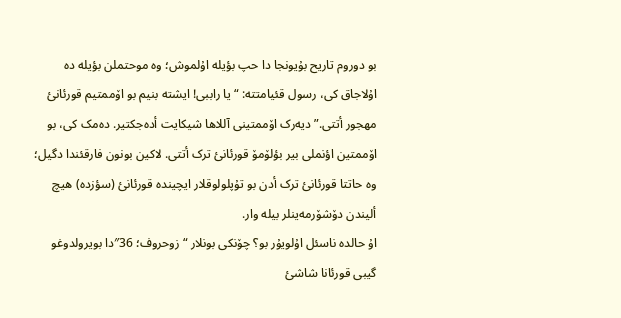بو دوروم تاریح بۇیونجا دا حپ بؤیلە اۇلموش؛ وە موحتملن بؤیلە دە اۇلاجاق کی، رسول قئیامتتە: “یا راببی! ایشتە بنیم بو اۆممتیم قورئانئ مهجور أتتی.” دیەرک اۆممتینی آللاها شیکایت أدەجکتیر. دەمک کی، بو اۆممتین اؤنملی بیر بؤلۆمۆ قورئانئ ترک أتتی. لاکین بونون فارقئندا دگیل؛ وە حاتتا قورئانئ ترک أدن بو تۇپلولوقلار ایچیندە قورئانئ (سؤزدە) هیچ ألیندن دۆشۆرمەینلر بیلە وار.
اۇ حالدە ناسئل اۇلویۇر بو؟ چۆنکی بونلار “زوحروف؛ 36″دا بویرولدوغو گیبی قورئانا شاشئ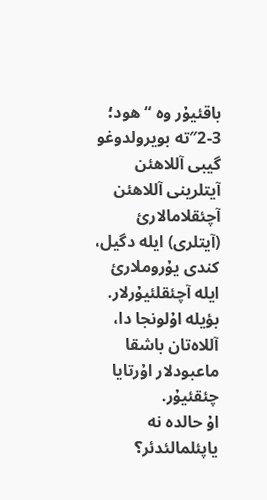باقئیۇر وە “هود؛ 3-2″تە بویرولدوغو گیبی آللاهئن آیتلرینی آللاهئن آچئقلامالارئ (آیتلری) ایلە دگیل، کندی یۇروملارئ ایلە آچئقلئیۇرلار. بؤیلە اۇلونجا دا، آللاەتان باشقا ماعبودلار اۇرتایا چئقئیۇر.
اۇ حالدە نە یاپئلمالئدئر؟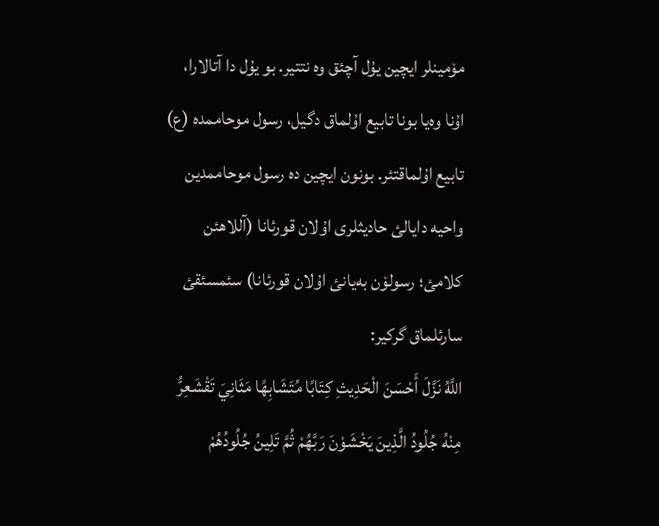مۆمینلر ایچین یۇل آچئق وە نتتیر. بو یۇل دا آتالارا، اۇنا وەیا بونا تابیع اۇلماق دگیل، رسول موحاممدە (ع) تابیع اۇلماقتئر. بونون ایچین دە رسول موحاممدین واحیە دایالئ حادیثلری اۇلان قورئانا (آللاهئن کلامئ؛ رسولۆن بەیانئ اۇلان قورئانا) سئمسئقئ سارئلماق گرکیر:
اللَّهُ نَزَّلَ أَحْسَنَ الْحَدِيثِ كِتَابًا مُتَشَابِهًا مَثَانِيَ تَقْشَعِرُّ مِنْهُ جُلُودُ الَّذِينَ يَخْشَوْنَ رَبَّهُمْ ثُمَّ تَلِينُ جُلُودُهُمْ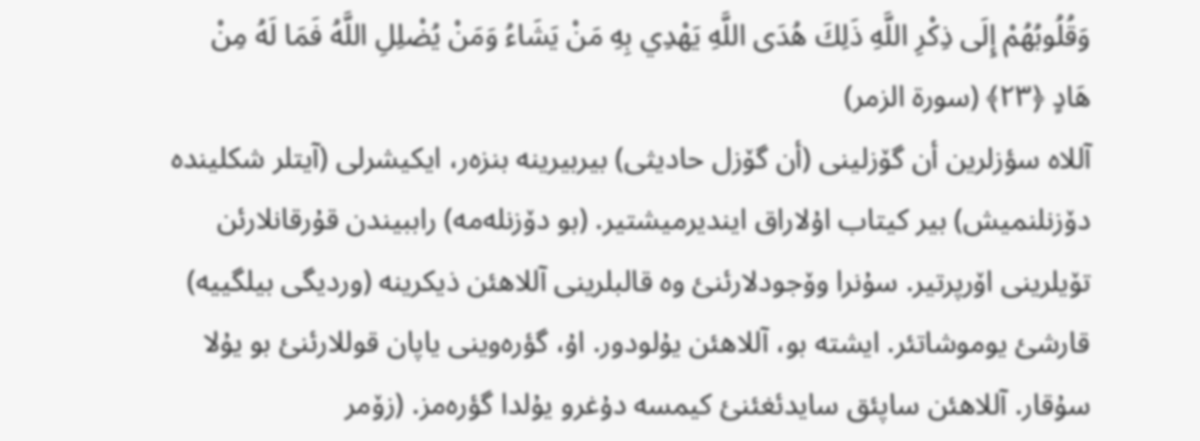وَقُلُوبُهُمْ إِلَى ذِكْرِ اللَّهِ ذَلِكَ هُدَى اللَّهِ يَهْدِي بِهِ مَنْ يَشَاءُ وَمَنْ يُضْلِلِ اللَّهُ فَمَا لَهُ مِنْ هَادٍ ﴿۲۳﴾ (سورة الزمر)
آللاە سؤزلرین أن گۆزلینی (أن گۆزل حادیثی) بیربیرینە بنزەر، ایکیشرلی (آیتلر شکلیندە دۆزنلنمیش) بیر کیتاب اۇلاراق ایندیرمیشتیر. (بو دۆزنلەمە) راببیندن قۇرقانلارئن تۆیلرینی اۆرپرتیر. سۇنرا وۆجودلارئنئ وە قالبلرینی آللاهئن ذیکرینە (وردیگی بیلگییە) قارشئ یوموشاتئر. ایشتە بو، آللاهئن یۇلودور. اۇ، گؤرەوینی یاپان قوللارئنئ بو یۇلا سۇقار. آللاهئن ساپئق سایدئغئنئ کیمسە دۇغرو یۇلدا گؤرەمز. (زۆمر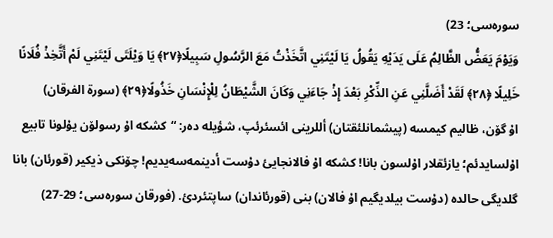سورەسی؛ 23)
وَيَوْمَ يَعَضُّ الظَّالِمُ عَلَى يَدَيْهِ يَقُولُ يَا لَيْتَنِي اتَّخَذْتُ مَعَ الرَّسُولِ سَبِيلًا﴿۲۷﴾ يَا وَيْلَتَى لَيْتَنِي لَمْ أَتَّخِذْ فُلَانًا خَلِيلًا ﴿۲۸﴾ لَقَدْ أَضَلَّنِي عَنِ الذِّكْرِ بَعْدَ إِذْ جَاءَنِي وَكَانَ الشَّيْطَانُ لِلْإِنْسَانِ خَذُولًا﴿۲۹﴾ (سورة الفرقان)
اۇ گۆن، ظالیم کیمسە (پیشمانلئقتان) أللرینی ائسئرئپ، شؤیلە دەر: “کشکە اۇ رسولۆن یۇلونا تابیع اۇلسایدئم؛ یازئقلار اۇلسون بانا! کشکە اۇ فالانجایئ دۇست أدینمەسەیدیم! چۆنکی ذیکیر (قورئان) بانا گلدیگی حالدە (دۇست بیلدیگیم اۇ فالان) بنی (قورئاندان) ساپتئردئ. (فورقان سورەسی؛ 29-27)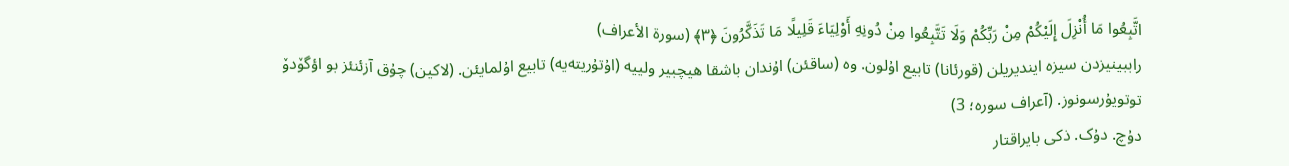اتَّبِعُوا مَا أُنْزِلَ إِلَيْكُمْ مِنْ رَبِّكُمْ وَلَا تَتَّبِعُوا مِنْ دُونِهِ أَوْلِيَاءَ قَلِيلًا مَا تَذَكَّرُونَ ﴿۳﴾ (سورة الأعراف)
راببینیزدن سیزە ایندیریلن (قورئانا) تابیع اۇلون. وە (ساقئن) اۇندان باشقا هیچبیر ولییە (اۇتۇریتەیە) تابیع اۇلمایئن. (لاکین) چۇق آزئنئز بو اؤگۆدۆ توتویۇرسونوز. (آعراف سورە؛ 3)
دۇچ. دۇک. ذکی بایراقتار